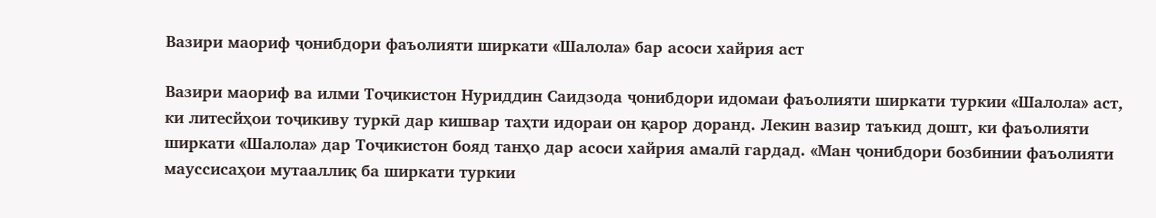Вазири маориф ҷонибдори фаъолияти ширкати «Шалола» бар асоси хайрия аст

Вазири маориф ва илми Тоҷикистон Нуриддин Саидзода ҷонибдори идомаи фаъолияти ширкати туркии «Шалола» аст, ки литесйҳои тоҷикиву туркӣ дар кишвар таҳти идораи он қарор доранд. Лекин вазир таъкид дошт, ки фаъолияти ширкати «Шалола» дар Тоҷикистон бояд танҳо дар асоси хайрия амалӣ гардад. «Ман ҷонибдори бозбинии фаъолияти мауссисаҳои мутааллиқ ба ширкати туркии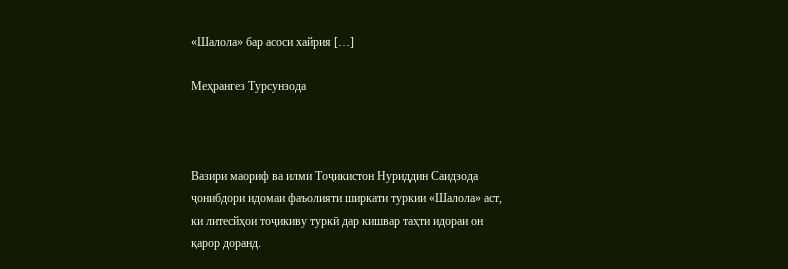«Шалола» бар асоси хайрия […]

Меҳрангез Турсунзода



Вазири маориф ва илми Тоҷикистон Нуриддин Саидзода ҷонибдори идомаи фаъолияти ширкати туркии «Шалола» аст, ки литесйҳои тоҷикиву туркӣ дар кишвар таҳти идораи он қарор доранд.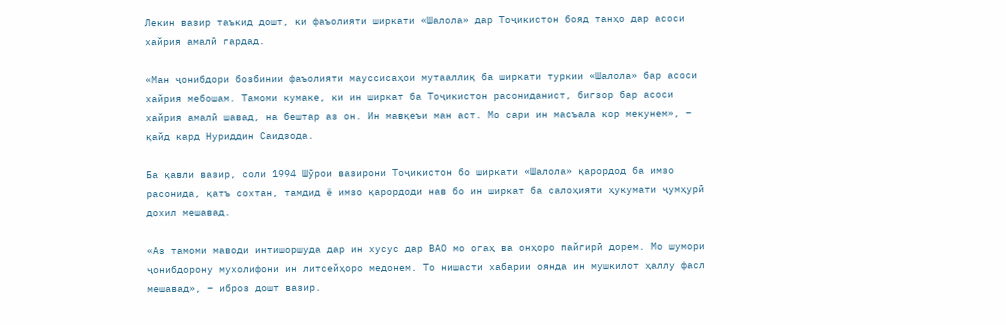Лекин вазир таъкид дошт, ки фаъолияти ширкати «Шалола» дар Тоҷикистон бояд танҳо дар асоси хайрия амалӣ гардад.

«Ман ҷонибдори бозбинии фаъолияти мауссисаҳои мутааллиқ ба ширкати туркии «Шалола» бар асоси хайрия мебошам. Тамоми кумаке, ки ин ширкат ба Тоҷикистон расониданист, бигзор бар асоси хайрия амалӣ шавад, на бештар аз он. Ин мавқеъи ман аст. Мо сари ин масъала кор мекунем», – қайд кард Нуриддин Саидзода.

Ба қавли вазир, соли 1994 Шӯрои вазирони Тоҷикистон бо ширкати «Шалола» қарордод ба имзо расонида, қатъ сохтан, тамдид ё имзо қарордоди нав бо ин ширкат ба салоҳияти ҳукумати ҷумҳурӣ дохил мешавад.

«Аз тамоми маводи интишоршуда дар ин хусус дар ВАО мо огаҳ ва онҳоро пайгирӣ дорем. Мо шумори ҷонибдорону мухолифони ин литсейҳоро медонем. То нишасти хабарии оянда ин мушкилот ҳаллу фасл мешавад», – иброз дошт вазир.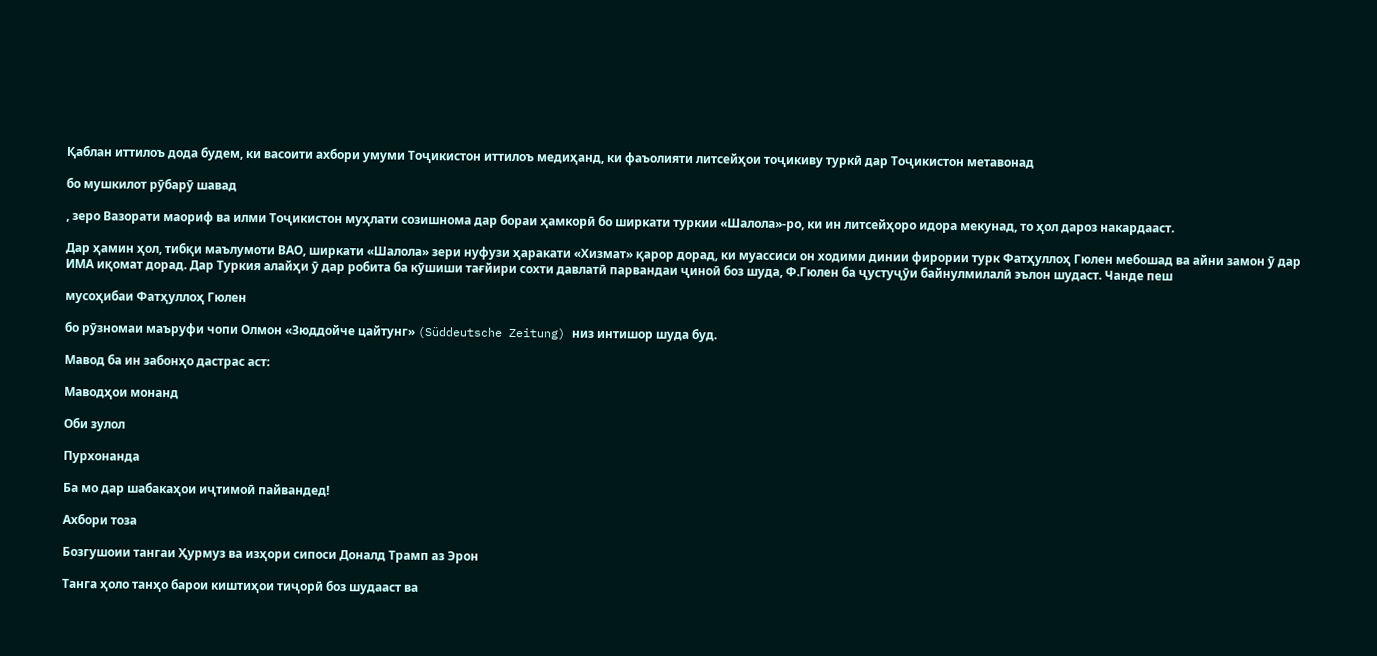Қаблан иттилоъ дода будем, ки васоити ахбори умуми Тоҷикистон иттилоъ медиҳанд, ки фаъолияти литсейҳои тоҷикиву туркӣ дар Тоҷикистон метавонад

бо мушкилот рӯбарӯ шавад

, зеро Вазорати маориф ва илми Тоҷикистон муҳлати созишнома дар бораи ҳамкорӣ бо ширкати туркии «Шалола»-ро, ки ин литсейҳоро идора мекунад, то ҳол дароз накардааст.

Дар ҳамин ҳол, тибқи маълумоти ВАО, ширкати «Шалола» зери нуфузи ҳаракати «Хизмат» қарор дорад, ки муассиси он ходими динии фирории турк Фатҳуллоҳ Гюлен мебошад ва айни замон ӯ дар ИМА иқомат дорад. Дар Туркия алайҳи ӯ дар робита ба кӯшиши тағйири сохти давлатӣ парвандаи ҷиноӣ боз шуда, Ф.Гюлен ба ҷустуҷӯи байнулмилалӣ эълон шудаст. Чанде пеш

мусоҳибаи Фатҳуллоҳ Гюлен

бо рӯзномаи маъруфи чопи Олмон «Зюддойче цайтунг» (Süddeutsche Zeitung) низ интишор шуда буд.

Мавод ба ин забонҳо дастрас аст:

Маводҳои монанд

Оби зулол

Пурхонанда

Ба мо дар шабакаҳои иҷтимоӣ пайвандед!

Ахбори тоза

Бозгушоии тангаи Ҳурмуз ва изҳори сипоси Доналд Трамп аз Эрон

Танга ҳоло танҳо барои киштиҳои тиҷорӣ боз шудааст ва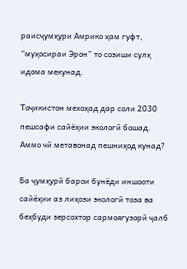раисҷумҳури Амрико ҳам гуфт, “муҳосираи Эрон” то созиши сулҳ идома мекунад.

Тоҷикистон мехоҳад дар соли 2030 пешсафи сайёҳии экологӣ бошад. Аммо чӣ метавонад пешниҳод кунад?

Ба ҷумҳурӣ барои бунёди иншооти сайёҳии аз лиҳози экологӣ тоза ва беҳбуди зерсохтор сармоягузорӣ ҷалб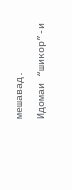мешавад.

Идомаи “шикор”-и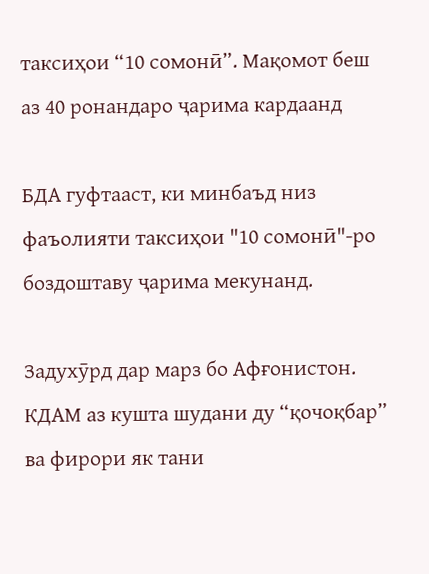таксиҳои “10 сомонӣ”. Мақомот беш аз 40 ронандаро ҷарима кардаанд

БДА гуфтааст, ки минбаъд низ фаъолияти таксиҳои "10 сомонӣ"-ро боздоштаву ҷарима мекунанд.

Задухӯрд дар марз бо Афғонистон. КДАМ аз кушта шудани ду “қочоқбар” ва фирори як тани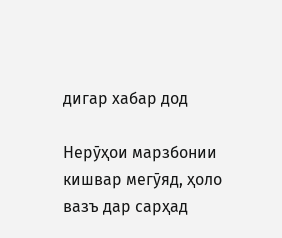дигар хабар дод

Нерӯҳои марзбонии кишвар мегӯяд, ҳоло вазъ дар сарҳад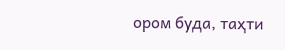ором буда, таҳти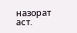назорат аст.